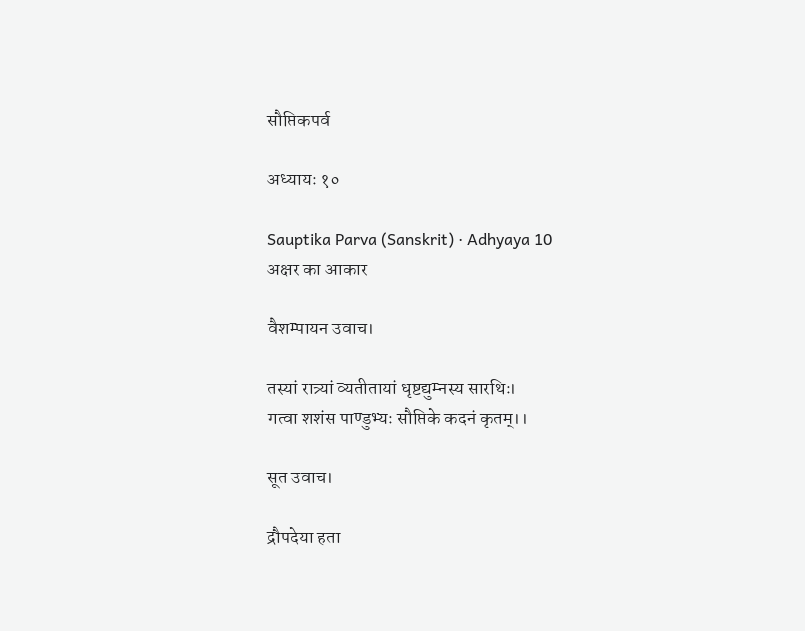सौप्तिकपर्व

अध्यायः १०

Sauptika Parva (Sanskrit) · Adhyaya 10
अक्षर का आकार

वैशम्पायन उवाच।

तस्यां रात्र्यां व्यतीतायां धृष्टद्युम्नस्य सारथिः।
गत्वा शशंस पाण्डुभ्यः सौप्तिके कदनं कृतम्।।

सूत उवाच।

द्रौपदेया हता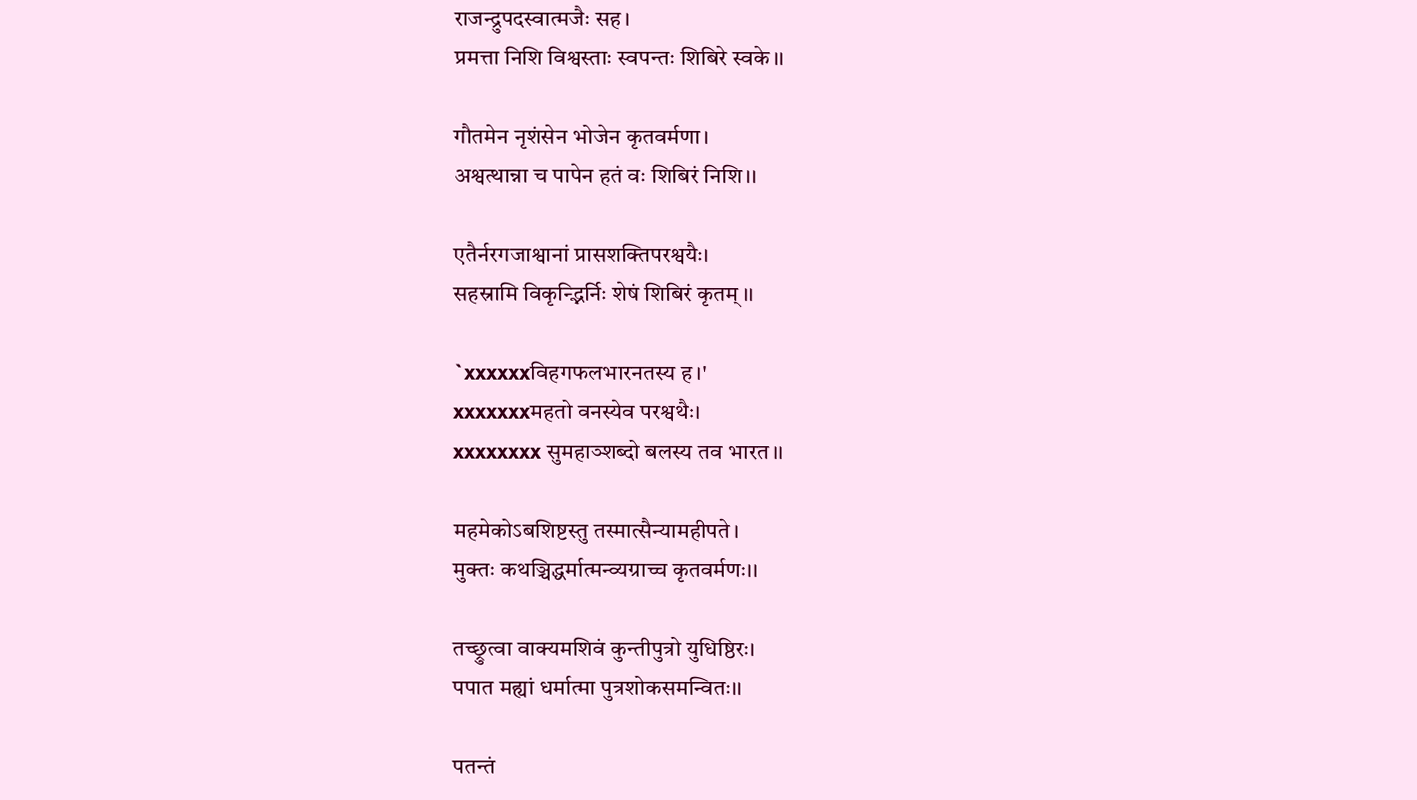राजन्द्रुपदस्वात्मजैः सह।
प्रमत्ता निशि विश्वस्ताः स्वपन्तः शिबिरे स्वके।।

गौतमेन नृशंसेन भोजेन कृतवर्मणा।
अश्वत्थान्ना च पापेन हतं वः शिबिरं निशि।।

एतैर्नरगजाश्वानां प्रासशक्तिपरश्वयैः।
सहस्रामि विकृन्द्भिर्निः शेषं शिबिरं कृतम्।।

`xxxxxxविहगफलभारनतस्य ह।'
xxxxxxxमहतो वनस्येव परश्वथैः।
xxxxxxxx सुमहाञ्शब्दो बलस्य तव भारत।।

महमेकोऽबशिष्टस्तु तस्मात्सैन्यामहीपते।
मुक्तः कथञ्चिद्धर्मात्मन्व्यग्राच्च कृतवर्मणः।।

तच्छ्रुत्वा वाक्यमशिवं कुन्तीपुत्रो युधिष्ठिरः।
पपात मह्यां धर्मात्मा पुत्रशोकसमन्वितः।।

पतन्तं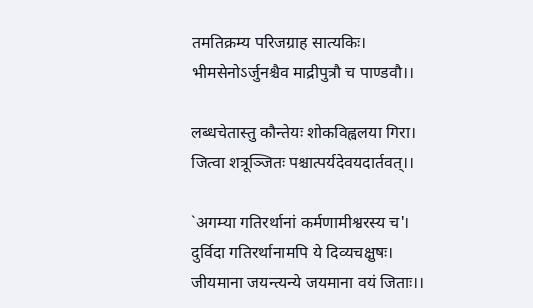तमतिक्रम्य परिजग्राह सात्यकिः।
भीमसेनोऽर्जुनश्चैव माद्रीपुत्रौ च पाण्डवौ।।

लब्धचेतास्तु कौन्तेयः शोकविह्वलया गिरा।
जित्वा शत्रूञ्जितः पश्चात्पर्यदेवयदार्तवत्।।

`अगम्या गतिरर्थानां कर्मणामीश्वरस्य च'।
दुर्विदा गतिरर्थानामपि ये दिव्यचक्षुषः।
जीयमाना जयन्त्यन्ये जयमाना वयं जिताः।।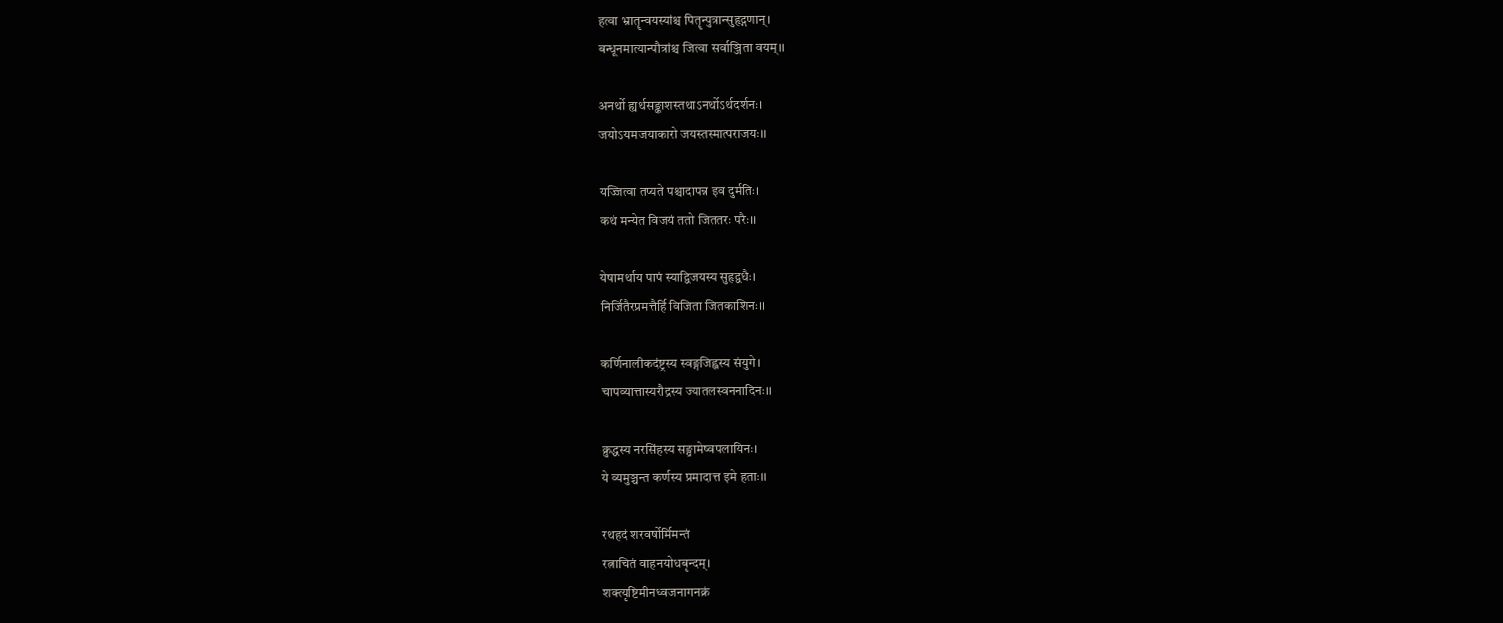हत्वा भ्रातॄन्वयस्यांश्च पितॄन्पुत्रान्सुहृद्गणान्।
बन्धूनमात्यान्पौत्रांश्च जित्वा सर्वाञ्जिता वयम्।।

अनर्थो ह्यर्थसङ्काशस्तथाऽनर्थोऽर्थदर्शनः।
जयोऽयमजयाकारो जयस्तस्मात्पराजयः।।

यज्जित्वा तप्यते पश्चादापन्न इव दुर्मतिः।
कथं मन्येत विजयं ततो जिततरः परैः।।

येषामर्थाय पापं स्याद्विजयस्य सुहृद्वधैः।
निर्जितैरप्रमत्तैर्हि विजिता जितकाशिनः।।

कर्णिनालीकदंष्ट्रस्य स्वङ्गजिह्वस्य संयुगे।
चापव्यात्तास्यरौद्रस्य ज्यातलस्वननादिनः।।

क्रुद्धस्य नरसिंहस्य सङ्ग्रामेष्वपलायिनः।
ये व्यमुञ्चन्त कर्णस्य प्रमादात्त इमे हताः।।

रथहदं शरवर्षोर्मिमन्तं
रत्नाचितं वाहनयोधबृन्दम्।
शक्त्यृष्टिमीनध्वजनागनक्रं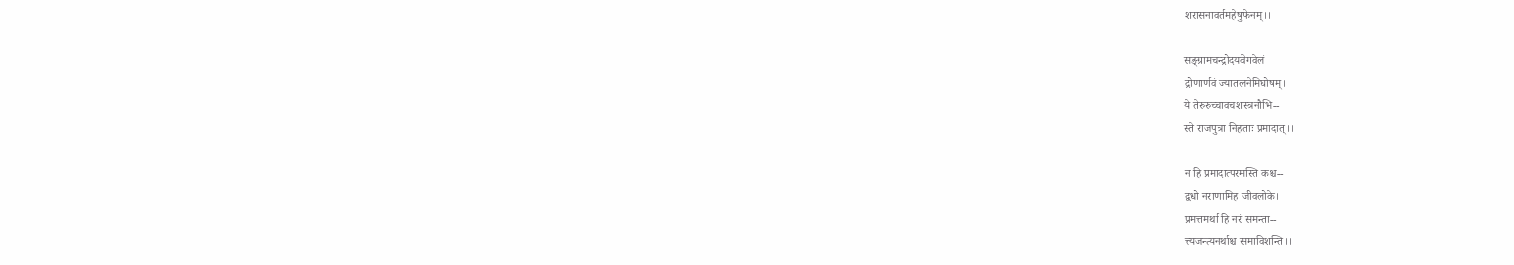शरासनावर्तमहेषुफेनम्।।

सङ्ग्रामचन्द्रोदयवेगवेलं
द्रोणार्णवं ज्यातलनेमिघोषम्।
ये तेरुरुच्चावचशस्त्रनौभि--
स्ते राजपुत्रा निहताः प्रमादात्।।

न हि प्रमादात्परमस्ति कश्च--
द्वधो नराणामिह जीवलोके।
प्रमत्तमर्था हि नरं समन्ता--
त्त्यजन्त्यनर्थाश्च समाविशन्ति।।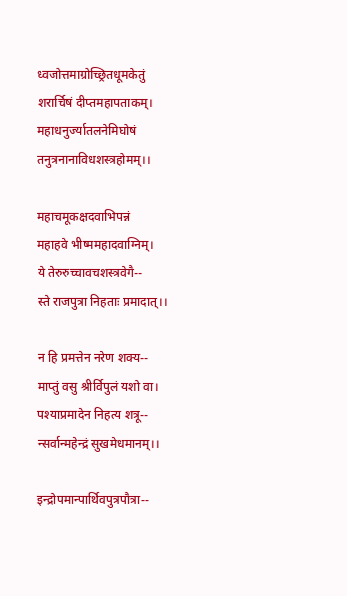ध्वजोत्तमाग्रोच्छ्रितधूमकेतुं
शरार्चिषं दीप्तमहापताकम्।
महाधनुर्ज्यातलनेमिघोषं
तनुत्रनानाविधशस्त्रहोमम्।।

महाचमूकक्षदवाभिपन्नं
महाहवे भीष्ममहादवाग्निम्।
ये तेरुरुच्चावचशस्त्रवेगै--
स्ते राजपुत्रा निहताः प्रमादात्।।

न हि प्रमत्तेन नरेण शक्य--
माप्तुं वसु श्रीर्विपुलं यशो वा।
पश्याप्रमादेन निहत्य शत्रू--
न्सर्वान्महेन्द्रं सुखमेधमानम्।।

इन्द्रोपमान्पार्थिवपुत्रपौत्रा--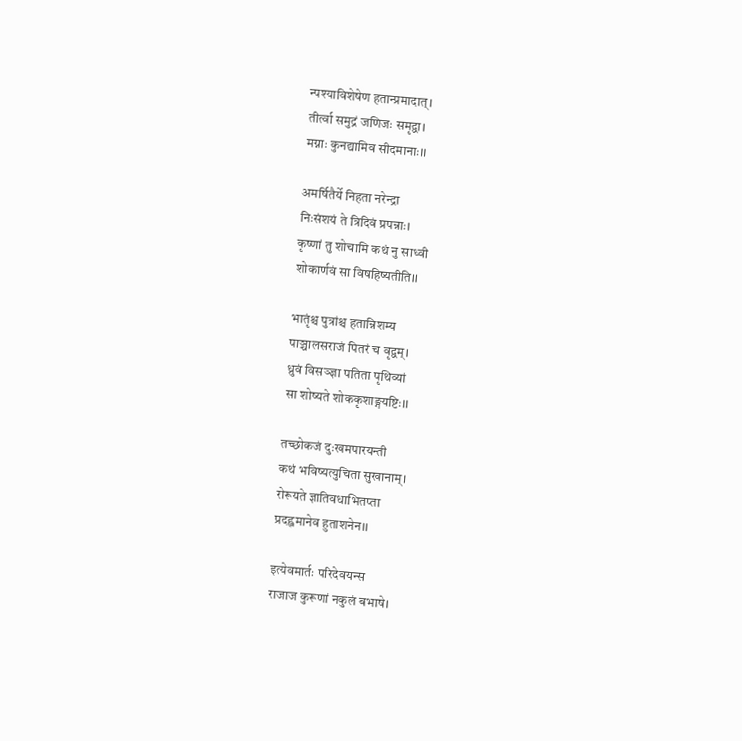न्पश्याविशेषेण हतान्प्रमादात्।
तीर्त्वा समुद्रं जणिजः समृद्वा।
मग्नाः कुनद्यामिव सीदमानाः।।

अमर्षितैर्ये निहता नरेन्द्रा
निःसंशयं ते त्रिदिवं प्रपन्नाः।
कृष्णां तु शोचामि कथं नु साध्वी
शोकार्णवं सा विषहिष्यतीति।।

भातृंश्च पुत्रांश्च हतान्निशम्य
पाञ्चालसराजं पितरं च वृद्वम्।
ध्रुवं विसञ्ज्ञा पतिता पृथिव्यां
सा शोष्यते शोककृशाङ्गयष्टिः।।

तच्छोकजं दुःखमपारयन्ती
कथं भविष्यत्युचिता सुखानाम्।
रोरूयते ज्ञातिवधाभितप्ता
प्रदह्वमानेव हुताशनेन।।

इत्येवमार्तः परिदेवयन्स
राजाज कुरूणां नकुलं बभाषे।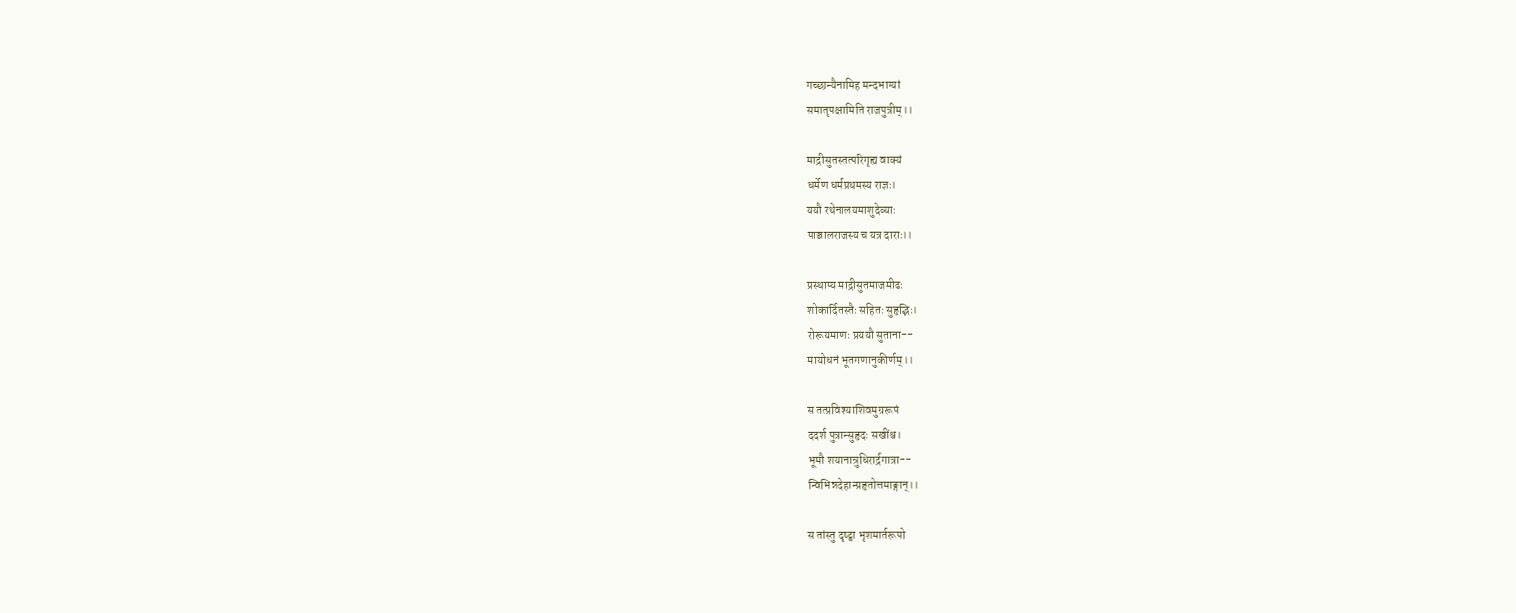गच्छान्यैनामिह मन्दभाग्यां
समातृपक्षामिति राजपुत्रीम्।।

माद्रीसुतस्तत्परिगृह्य वाक्यं
धर्मेण धर्मप्रथमस्य राज्ञः।
ययौ रथेनालयमाशुदेव्याः
पाञ्चालराजस्य च यत्र दाराः।।

प्रस्थाप्य माद्रीसुतमाजमीढः
शोकार्दितस्तैः सहितः सुहृद्भिः।
रोरूयमाणः प्रययौ सुताना--
मायोधनं भूतगणानुकीर्णम्।।

स तत्प्रविश्याशिवमुग्ररूपं
ददर्श पुत्रान्सुहृदः सखींश्च।
भूमौ शयानान्रुधिरार्द्रगात्रा--
न्विभिन्नदेहान्प्रहृतोत्तमाङ्गान्।।

स तांस्तु दृष्ट्वा भृशमार्तरूपो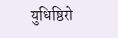युधिष्ठिरो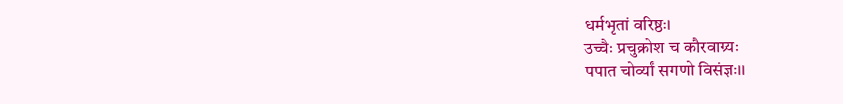धर्मभृतां वरिष्ठः।
उच्चैः प्रचुक्रोश च कौरवाग्र्यः
पपात चोर्व्यां सगणो विसंज्ञः।।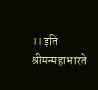।। इति श्रीमन्महाभारते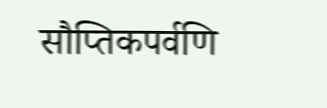सौप्तिकपर्वणि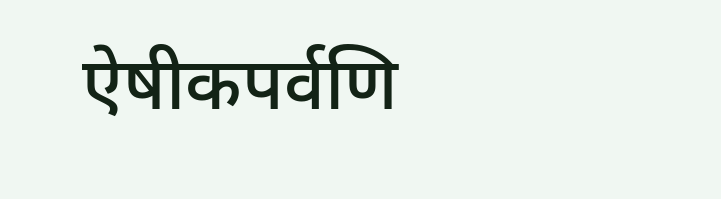ऐषीकपर्वणि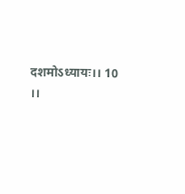दशमोऽध्यायः।। 10 ।।